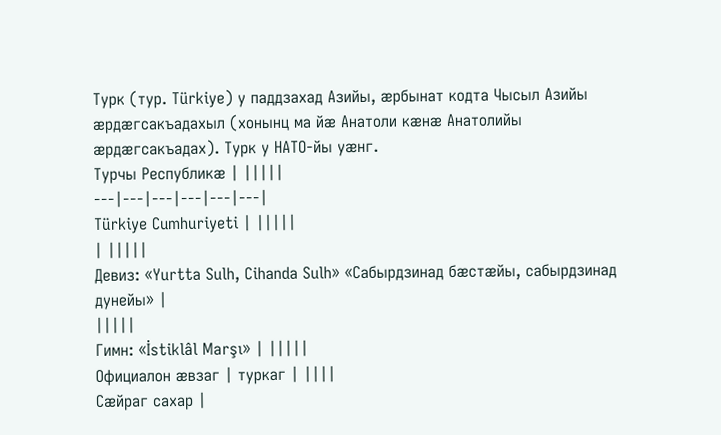Турк (тур. Türkiye) у паддзахад Азийы, æрбынат кодта Чысыл Азийы æрдæгсакъадахыл (хонынц ма йæ Анатоли кæнæ Анатолийы æрдæгсакъадах). Турк у НАТО-йы уæнг.
Турчы Республикæ | |||||
---|---|---|---|---|---|
Türkiye Cumhuriyeti | |||||
| |||||
Девиз: «Yurtta Sulh, Cihanda Sulh» «Сабырдзинад бæстæйы, сабырдзинад дунейы» |
|||||
Гимн: «İstiklâl Marşı» | |||||
Официалон æвзаг | туркаг | ||||
Сæйраг сахар |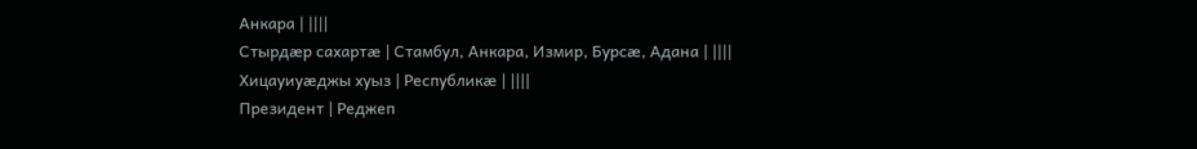Анкара | ||||
Стырдæр сахартæ | Стамбул, Анкара, Измир, Бурсæ, Адана | ||||
Хицауиуæджы хуыз | Республикæ | ||||
Президент | Реджеп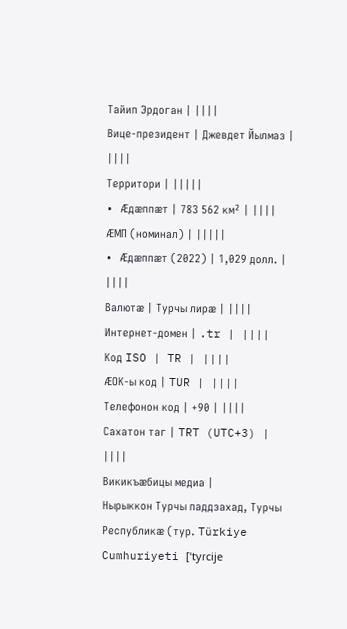Тайип Эрдоган | ||||
Вице-президент | Джевдет Йылмаз | ||||
Территори | |||||
• Æдæппæт | 783 562 км² | ||||
ÆМП (номинал) | |||||
• Æдæппæт (2022) | 1,029 долл. | ||||
Валютæ | Турчы лирæ | ||||
Интернет-домен | .tr | ||||
Код ISO | TR | ||||
ÆОК-ы код | TUR | ||||
Телефонон код | +90 | ||||
Сахатон таг | TRT (UTC+3) | ||||
Викикъæбицы медиа |
Нырыккон Турчы паддзахад, Турчы Республикæ (тур. Türkiye Cumhuriyeti [ˈtyɾcije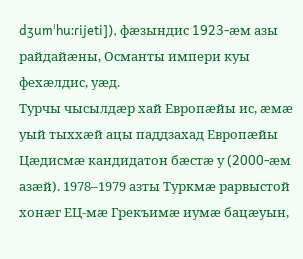dʒumˈhuːɾijeti]), фæзындис 1923-æм азы райдайæны, Османты импери куы фехæлдис, уæд.
Турчы чысылдæр хай Европæйы ис, æмæ уый тыххæй ацы паддзахад Европæйы Цæдисмæ кандидатон бæстæ у (2000-æм азæй). 1978–1979 азты Туркмæ рарвыстой хонæг ЕЦ-мæ Грекъимæ иумæ бацæуын,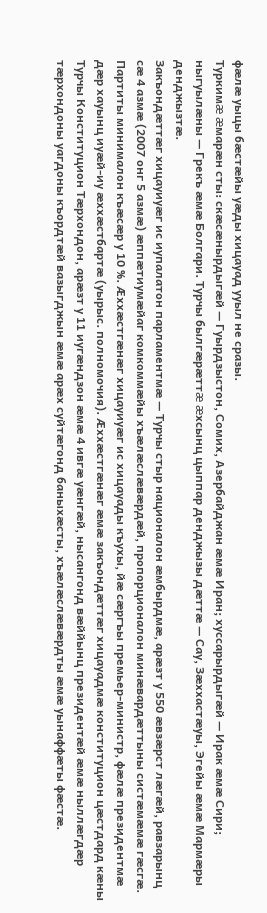фæлæ уыцы бæстæйы уæды хицауад ууыл не сразы.
Туркимæ æмарæн сты: скæсæнырдыгæй — Гуырдзыстон, Сомих, Азербайджан æмæ Иран; хуссарырдыгæй — Ирак æмæ Сири; ныгуылæны — Грекъ æмæ Болгари. Турчы былгæрæттæ æхсынц цыппар денджызы дæттæ — Сау, Зæххастæуы, Эгейы æмæ Мармæры денджызтæ.
Закъондæттæг хицауиуæг ис иупалатон парламентмæ — Турчы стыр националон æмбырдмæ, арæзт у 550 æвзæрст лæгæй, равзарынц сæ 4 азмæ (2007 онг 5 азмæ) æппæтиумæйаг комкоммæйы хъæлæслæвæрдæй, пропорционалон минæвардæттыны систæмæмæ гæсгæ. Партиты минималон къæсæр у 10 %. Æххæстгæнæг хицауиуæг ис хицауады къухы, йæ сæргъы премьер-министр, фæлæ президентмæ дæр хауынц иуæй-иу æххæстбартæ (уырыс. полномочия). Æххæстгæнæг æмæ закъондæттæг хицауадмæ конституцион цæстдард кæны Турчы Конституцион Тæрхондон, арæзт у 11 иугæндзон æмæ 4 ивгæ уæнгæй, нысангонд вæййынц президентæй æмæ ныллæгдæр тæрхондоны уагдоны къордтæй вазыгджын æмæ арæх суйтæгонд баныхæсты, хъæлæслæвæрдты æмæ уынаффæты фæстæ.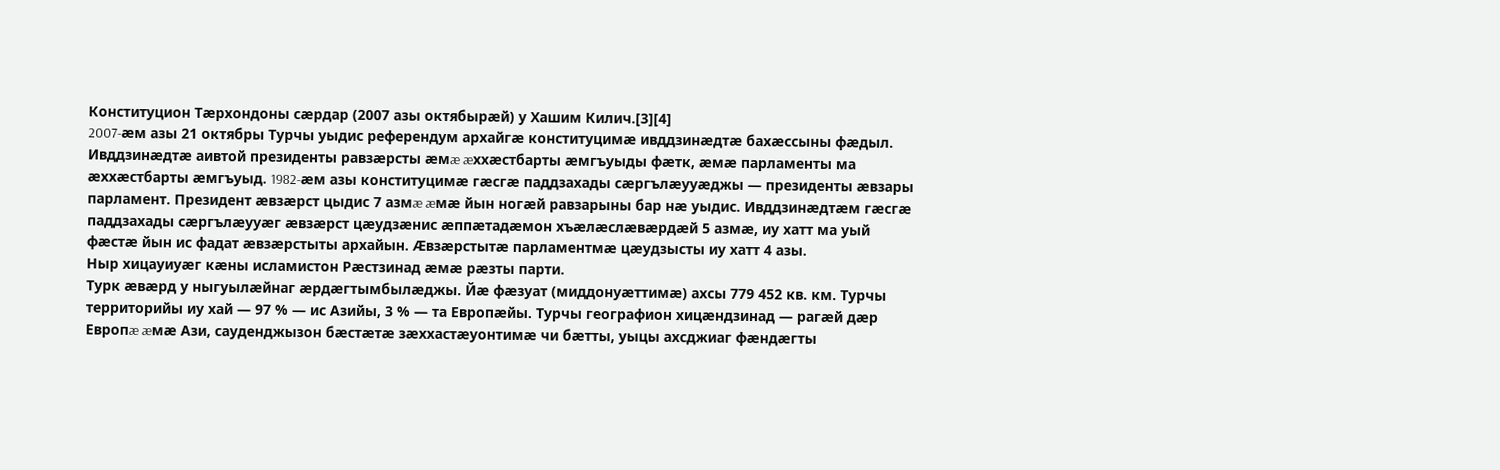Конституцион Тæрхондоны сæрдар (2007 азы октябырæй) у Хашим Килич.[3][4]
2007-æм азы 21 октябры Турчы уыдис референдум архайгæ конституцимæ ивддзинæдтæ бахæссыны фæдыл. Ивддзинæдтæ аивтой президенты равзæрсты æмæ æххæстбарты æмгъуыды фæтк, æмæ парламенты ма æххæстбарты æмгъуыд. 1982-æм азы конституцимæ гæсгæ паддзахады сæргълæууæджы — президенты æвзары парламент. Президент æвзæрст цыдис 7 азмæ æмæ йын ногæй равзарыны бар нæ уыдис. Ивддзинæдтæм гæсгæ паддзахады сæргълæууæг æвзæрст цæудзæнис æппæтадæмон хъæлæслæвæрдæй 5 азмæ, иу хатт ма уый фæстæ йын ис фадат æвзæрстыты архайын. Æвзæрстытæ парламентмæ цæудзысты иу хатт 4 азы.
Ныр хицауиуæг кæны исламистон Рæстзинад æмæ рæзты парти.
Турк æвæрд у ныгуылæйнаг æрдæгтымбылæджы. Йæ фæзуат (миддонуæттимæ) ахсы 779 452 кв. км. Турчы территорийы иу хай — 97 % — ис Азийы, 3 % — та Европæйы. Турчы географион хицæндзинад — рагæй дæр Европæ æмæ Ази, сауденджызон бæстæтæ зæххастæуонтимæ чи бæтты, уыцы ахсджиаг фæндæгты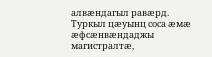алвæндагыл равæрд. Туркыл цæуынц соса æмæ æфсæнвæндаджы магистралтæ,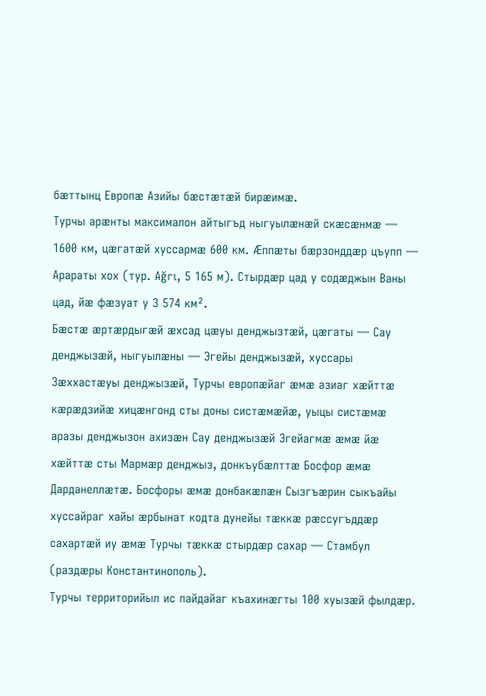бæттынц Европæ Азийы бæстæтæй бирæимæ.
Турчы арæнты максималон айтыгъд ныгуылæнæй скæсæнмæ — 1600 км, цæгатæй хуссармæ 600 км. Æппæты бæрзонддæр цъупп — Арараты хох (тур. Ağrı, 5 165 м). Стырдæр цад у содæджын Ваны цад, йæ фæзуат у 3 574 км².
Бæстæ æртæрдыгæй æхсад цæуы денджызтæй, цæгаты — Сау денджызæй, ныгуылæны — Эгейы денджызæй, хуссары Зæххастæуы денджызæй, Турчы европæйаг æмæ азиаг хæйттæ кæрæдзийæ хицæнгонд сты доны систæмæйæ, уыцы систæмæ аразы денджызон ахизæн Сау денджызæй Эгейагмæ æмæ йæ хæйттæ сты Мармæр денджыз, донкъубæлттæ Босфор æмæ Дарданеллæтæ. Босфоры æмæ донбакæлæн Сызгъæрин сыкъайы хуссайраг хайы æрбынат кодта дунейы тæккæ рæссугъддæр сахартæй иу æмæ Турчы тæккæ стырдæр сахар — Стамбул (раздæры Константинополь).
Турчы территорийыл ис пайдайаг къахинæгты 100 хуызæй фылдæр.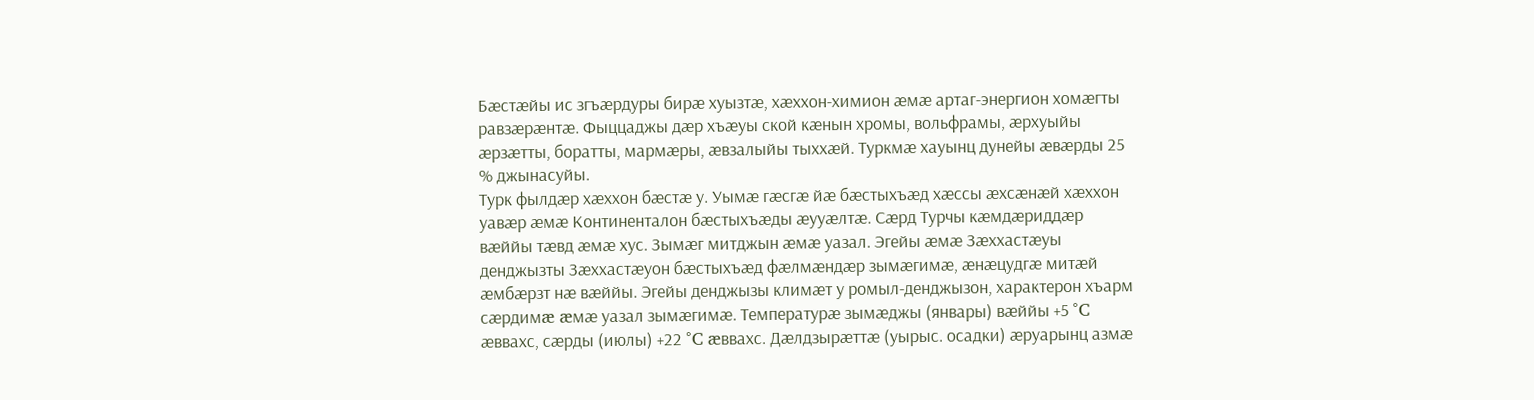Бæстæйы ис згъæрдуры бирæ хуызтæ, хæххон-химион æмæ артаг-энергион хомæгты равзæрæнтæ. Фыццаджы дæр хъæуы ской кæнын хромы, вольфрамы, æрхуыйы æрзæтты, боратты, мармæры, æвзалыйы тыххæй. Туркмæ хауынц дунейы æвæрды 25 % джынасуйы.
Турк фылдæр хæххон бæстæ у. Уымæ гæсгæ йæ бæстыхъæд хæссы æхсæнæй хæххон уавæр æмæ Континенталон бæстыхъæды æууæлтæ. Сæрд Турчы кæмдæриддæр вæййы тæвд æмæ хус. Зымæг митджын æмæ уазал. Эгейы æмæ Зæххастæуы денджызты Зæххастæуон бæстыхъæд фæлмæндæр зымæгимæ, æнæцудгæ митæй æмбæрзт нæ вæййы. Эгейы денджызы климæт у ромыл-денджызон, характерон хъарм сæрдимæ æмæ уазал зымæгимæ. Температурæ зымæджы (январы) вæййы +5 °C æввахс, сæрды (июлы) +22 °C æввахс. Дæлдзырæттæ (уырыс. осадки) æруарынц азмæ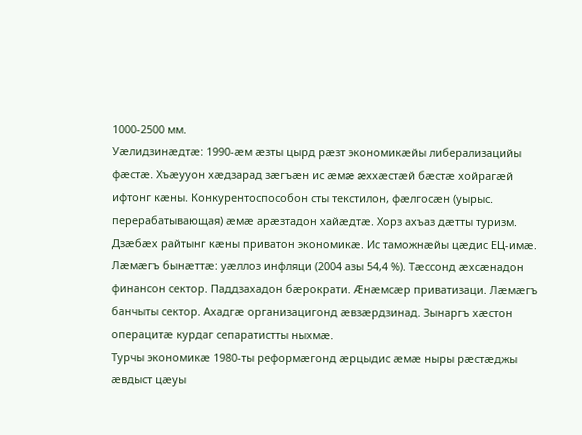1000-2500 мм.
Уæлидзинæдтæ: 1990-æм æзты цырд рæзт экономикæйы либерализацийы фæстæ. Хъæууон хæдзарад зæгъæн ис æмæ æххæстæй бæстæ хойрагæй ифтонг кæны. Конкурентоспособон сты текстилон, фæлгосæн (уырыс. перерабатывающая) æмæ арæзтадон хайæдтæ. Хорз ахъаз дæтты туризм. Дзæбæх райтынг кæны приватон экономикæ. Ис таможнæйы цæдис ЕЦ-имæ.
Лæмæгъ бынæттæ: уæллоз инфляци (2004 азы 54,4 %). Тæссонд æхсæнадон финансон сектор. Паддзахадон бæрократи. Æнæмсæр приватизаци. Лæмæгъ банчыты сектор. Ахадгæ организацигонд æвзæрдзинад. Зынаргъ хæстон операцитæ курдаг сепаратистты ныхмæ.
Турчы экономикæ 1980-ты реформæгонд æрцыдис æмæ ныры рæстæджы æвдыст цæуы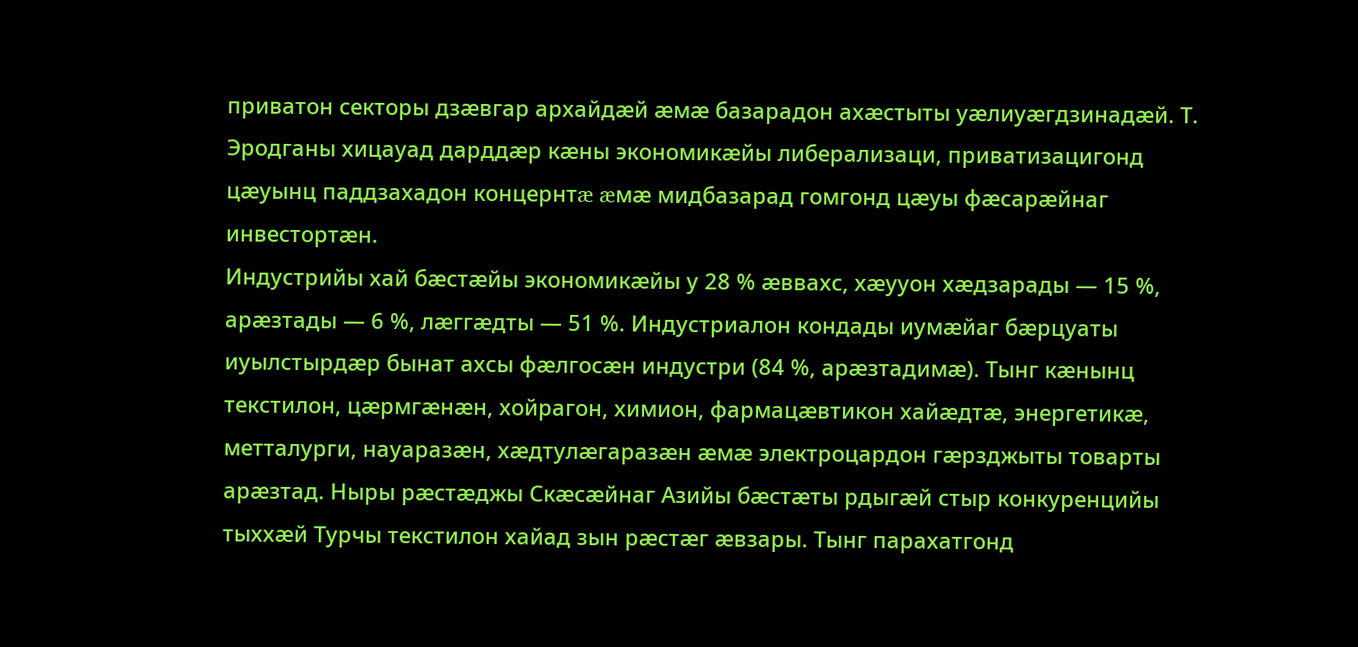приватон секторы дзæвгар архайдæй æмæ базарадон ахæстыты уæлиуæгдзинадæй. Т. Эродганы хицауад дарддæр кæны экономикæйы либерализаци, приватизацигонд цæуынц паддзахадон концернтæ æмæ мидбазарад гомгонд цæуы фæсарæйнаг инвестортæн.
Индустрийы хай бæстæйы экономикæйы у 28 % æввахс, хæууон хæдзарады — 15 %, арæзтады — 6 %, лæггæдты — 51 %. Индустриалон кондады иумæйаг бæрцуаты иуылстырдæр бынат ахсы фæлгосæн индустри (84 %, арæзтадимæ). Тынг кæнынц текстилон, цæрмгæнæн, хойрагон, химион, фармацæвтикон хайæдтæ, энергетикæ, метталурги, науаразæн, хæдтулæгаразæн æмæ электроцардон гæрзджыты товарты арæзтад. Ныры рæстæджы Скæсæйнаг Азийы бæстæты рдыгæй стыр конкуренцийы тыххæй Турчы текстилон хайад зын рæстæг æвзары. Тынг парахатгонд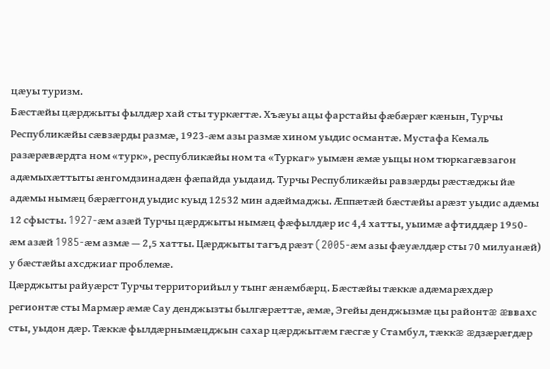цæуы туризм.
Бæстæйы цæрджыты фылдæр хай сты туркæгтæ. Хъæуы ацы фарстайы фæбæрæг кæнын, Турчы Республикæйы сæвзæрды размæ, 1923-æм азы размæ хином уыдис османтæ. Мустафа Кемаль разæрæвæрдта ном «турк», республикæйы ном та «Туркаг» уымæн æмæ уыцы ном тюркагæвзагон адæмыхæттыты æнгомдзинадæн фæпайда уыдаид. Турчы Республикæйы равзæрды рæстæджы йæ адæмы нымæц бæрæггонд уыдис куыд 12532 мин адæймаджы. Æппæтæй бæстæйы арæзт уыдис адæмы 12 сфысты. 1927-æм азæй Турчы цæрджыты нымæц фæфылдæр ис 4,4 хатты, уыимæ афтиддæр 1950-æм азæй 1985-æм азмæ — 2,5 хатты. Цæрджыты тагъд рæзт (2005-æм азы фæуæлдæр сты 70 милуанæй) у бæстæйы ахсджиаг проблемæ.
Цæрджыты райуæрст Турчы территорийыл у тынг æнæмбæрц. Бæстæйы тæккæ адæмарæхдæр регионтæ сты Мармæр æмæ Сау денджызты былгæрæттæ, æмæ, Эгейы денджызмæ цы районтæ æввахс сты, уыдон дæр. Тæккæ фылдæрнымæцджын сахар цæрджытæм гæсгæ у Стамбул, тæккæ æдзæрæгдæр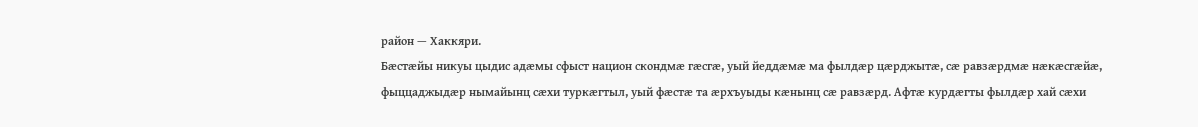район — Хаккяри.
Бæстæйы никуы цыдис адæмы сфыст национ скондмæ гæсгæ, уый йеддæмæ ма фылдæр цæрджытæ, сæ равзæрдмæ нæкæсгæйæ, фыццаджыдæр нымайынц сæхи туркæгтыл, уый фæстæ та æрхъуыды кæнынц сæ равзæрд. Афтæ курдæгты фылдæр хай сæхи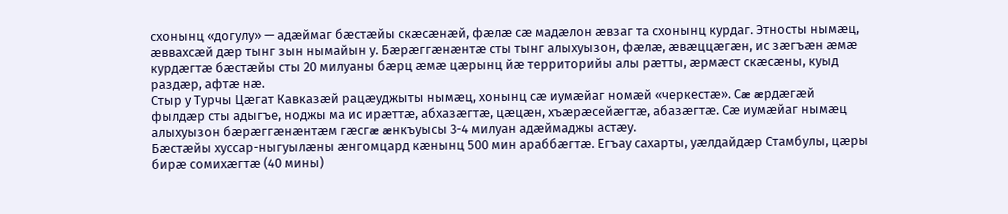схонынц «догулу» — адæймаг бæстæйы скæсæнæй, фæлæ сæ мадæлон æвзаг та схонынц курдаг. Этносты нымæц, æввахсæй дæр тынг зын нымайын у. Бæрæггæнæнтæ сты тынг алыхуызон, фæлæ, æвæццæгæн, ис зæгъæн æмæ курдæгтæ бæстæйы сты 20 милуаны бæрц æмæ цæрынц йæ территорийы алы рæтты, æрмæст скæсæны, куыд раздæр, афтæ нæ.
Стыр у Турчы Цæгат Кавказæй рацæуджыты нымæц, хонынц сæ иумæйаг номæй «черкестæ». Сæ æрдæгæй фылдæр сты адыгъе, ноджы ма ис ирæттæ, абхазæгтæ, цæцæн, хъæрæсейæгтæ, абазæгтæ. Сæ иумæйаг нымæц алыхуызон бæрæггæнæнтæм гæсгæ æнкъуысы 3-4 милуан адæймаджы астæу.
Бæстæйы хуссар-ныгуылæны æнгомцард кæнынц 500 мин араббæгтæ. Егъау сахарты, уæлдайдæр Стамбулы, цæры бирæ сомихæгтæ (40 мины)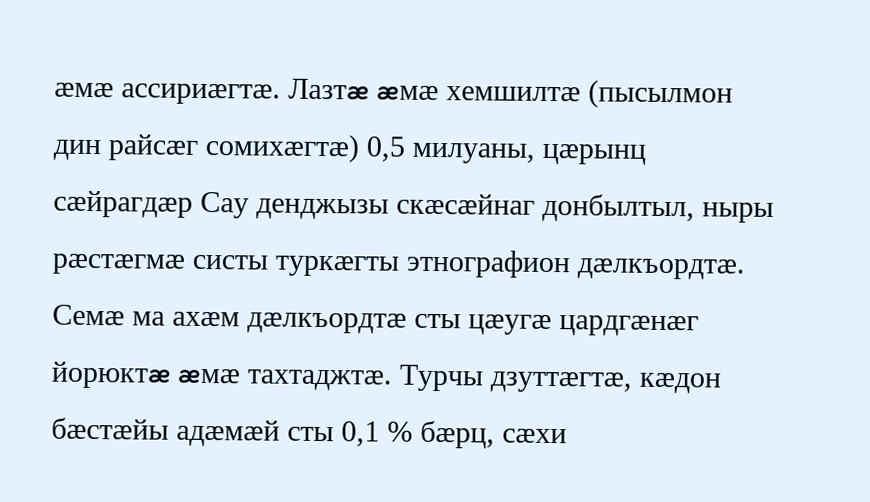æмæ ассириæгтæ. Лазтæ æмæ хемшилтæ (пысылмон дин райсæг сомихæгтæ) 0,5 милуаны, цæрынц сæйрагдæр Сау денджызы скæсæйнаг донбылтыл, ныры рæстæгмæ систы туркæгты этнографион дæлкъордтæ. Семæ ма ахæм дæлкъордтæ сты цæугæ цардгæнæг йорюктæ æмæ тахтаджтæ. Турчы дзуттæгтæ, кæдон бæстæйы адæмæй сты 0,1 % бæрц, сæхи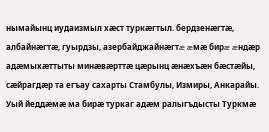нымайынц иудаизмыл хæст туркæгтыл. бердзенæгтæ, албайнæгтæ, гуырдзы, азербайджайнæгтæ æмæ бирæ æндæр адæмыхæттыты минæвæрттæ цæрынц æнæхъæн бæстæйы, сæйрагдæр та егъау сахарты Стамбулы, Измиры, Анкарайы.
Уый йеддæмæ ма бирæ туркаг адæм ралыгъдысты Туркмæ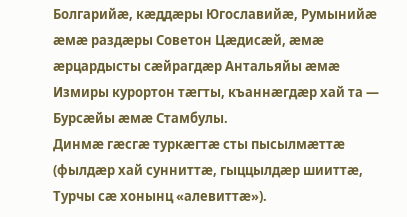Болгарийæ, кæддæры Югославийæ, Румынийæ æмæ раздæры Советон Цæдисæй, æмæ æрцардысты сæйрагдæр Антальяйы æмæ Измиры курортон тæгты, къаннæгдæр хай та — Бурсæйы æмæ Стамбулы.
Динмæ гæсгæ туркæгтæ сты пысылмæттæ (фылдæр хай сунниттæ, гыццылдæр шииттæ, Турчы сæ хонынц «алевиттæ»).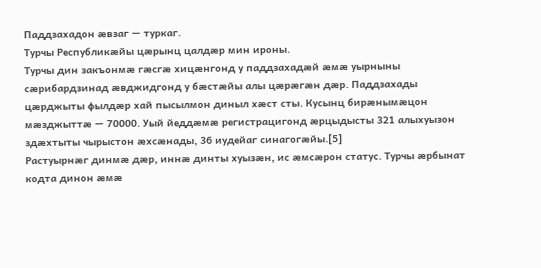Паддзахадон æвзаг — туркаг.
Турчы Республикæйы цæрынц цалдæр мин ироны.
Турчы дин закъонмæ гæсгæ хицæнгонд у паддзахадæй æмæ уырныны сæрибардзинад æвджидгонд у бæстæйы алы цæрæгæн дæр. Паддзахады цæрджыты фылдæр хай пысылмон диныл хæст сты. Кусынц бирæнымæцон мæзджыттæ — 70000. Уый йеддæмæ регистрацигонд æрцыдысты 321 алыхуызон здæхтыты чырыстон æхсæнады, 36 иудейаг синагогæйы.[5]
Растуырнæг динмæ дæр, иннæ динты хуызæн, ис æмсæрон статус. Турчы æрбынат кодта динон æмæ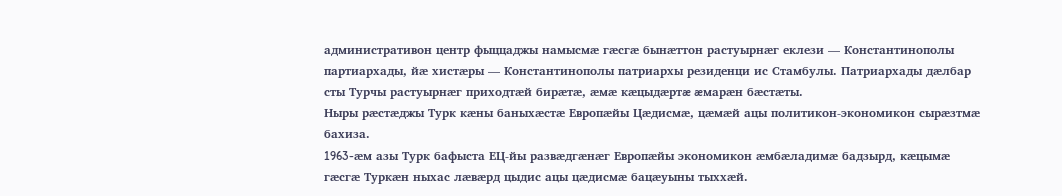административон центр фыццаджы намысмæ гæсгæ бынæттон растуырнæг еклези — Константинополы партиархады, йæ хистæры — Константинополы патриархы резиденци ис Стамбулы. Патриархады дæлбар сты Турчы растуырнæг приходтæй бирæтæ, æмæ кæцыдæртæ æмарæн бæстæты.
Ныры рæстæджы Турк кæны баныхæстæ Европæйы Цæдисмæ, цæмæй ацы политикон-экономикон сырæзтмæ бахиза.
1963-æм азы Турк бафыста ЕЦ-йы развæдгæнæг Европæйы экономикон æмбæладимæ бадзырд, кæцымæ гæсгæ Туркæн ныхас лæвæрд цыдис ацы цæдисмæ бацæуыны тыххæй.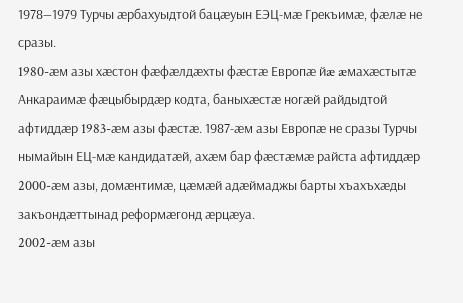1978—1979 Турчы æрбахуыдтой бацæуын ЕЭЦ-мæ Грекъимæ, фæлæ не сразы.
1980-æм азы хæстон фæфæлдæхты фæстæ Европæ йæ æмахæстытæ Анкараимæ фæцыбырдæр кодта, баныхæстæ ногæй райдыдтой афтиддæр 1983-æм азы фæстæ. 1987-æм азы Европæ не сразы Турчы нымайын ЕЦ-мæ кандидатæй, ахæм бар фæстæмæ райста афтиддæр 2000-æм азы, домæнтимæ, цæмæй адæймаджы барты хъахъхæды закъондæттынад реформæгонд æрцæуа.
2002-æм азы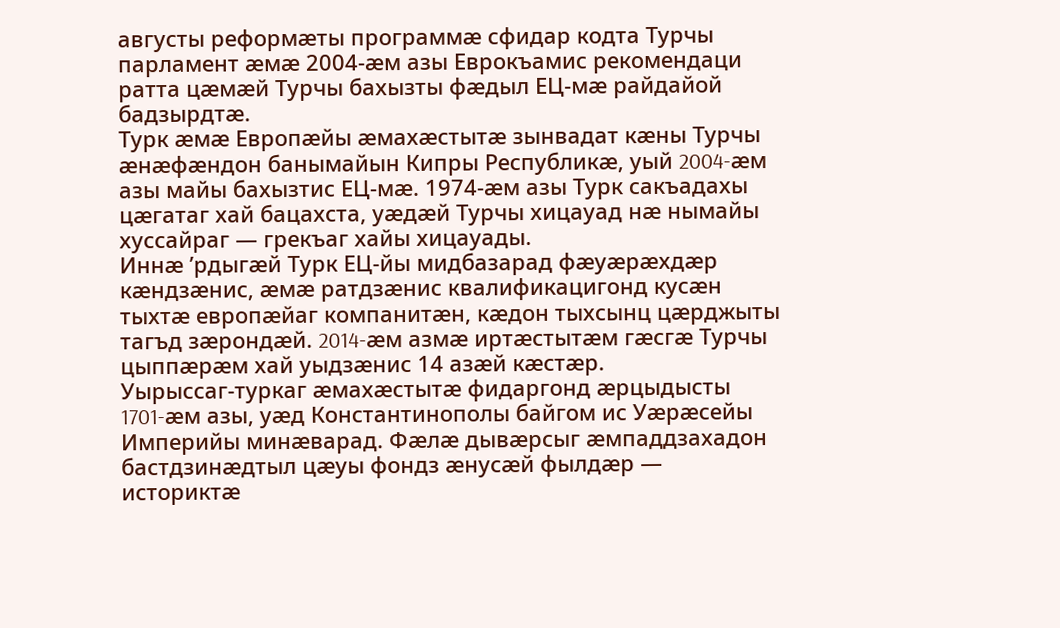августы реформæты программæ сфидар кодта Турчы парламент æмæ 2004-æм азы Еврокъамис рекомендаци ратта цæмæй Турчы бахызты фæдыл ЕЦ-мæ райдайой бадзырдтæ.
Турк æмæ Европæйы æмахæстытæ зынвадат кæны Турчы æнæфæндон банымайын Кипры Республикæ, уый 2004-æм азы майы бахызтис ЕЦ-мæ. 1974-æм азы Турк сакъадахы цæгатаг хай бацахста, уæдæй Турчы хицауад нæ нымайы хуссайраг — грекъаг хайы хицауады.
Иннæ ’рдыгæй Турк ЕЦ-йы мидбазарад фæуæрæхдæр кæндзæнис, æмæ ратдзæнис квалификацигонд кусæн тыхтæ европæйаг компанитæн, кæдон тыхсынц цæрджыты тагъд зæрондæй. 2014-æм азмæ иртæстытæм гæсгæ Турчы цыппæрæм хай уыдзæнис 14 азæй кæстæр.
Уырыссаг-туркаг æмахæстытæ фидаргонд æрцыдысты 1701-æм азы, уæд Константинополы байгом ис Уæрæсейы Империйы минæварад. Фæлæ дывæрсыг æмпаддзахадон бастдзинæдтыл цæуы фондз æнусæй фылдæр — историктæ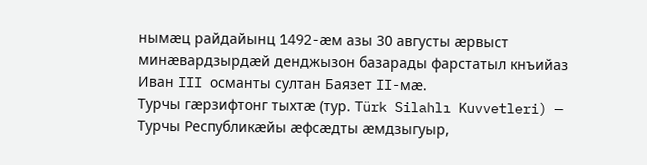нымæц райдайынц 1492-æм азы 30 августы æрвыст минæвардзырдæй денджызон базарады фарстатыл кнъийаз Иван III османты султан Баязет II-мæ.
Турчы гæрзифтонг тыхтæ (тур. Türk Silahlı Kuvvetleri) — Турчы Республикæйы æфсæдты æмдзыгуыр,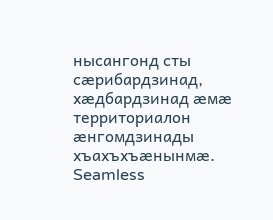нысангонд сты сæрибардзинад, хæдбардзинад æмæ территориалон æнгомдзинады хъахъхъæнынмæ.
Seamless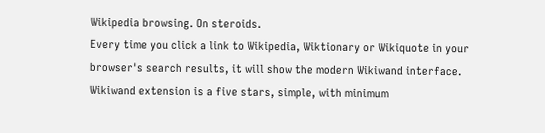Wikipedia browsing. On steroids.
Every time you click a link to Wikipedia, Wiktionary or Wikiquote in your browser's search results, it will show the modern Wikiwand interface.
Wikiwand extension is a five stars, simple, with minimum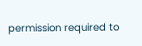permission required to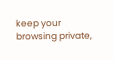keep your browsing private,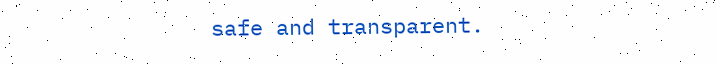safe and transparent.